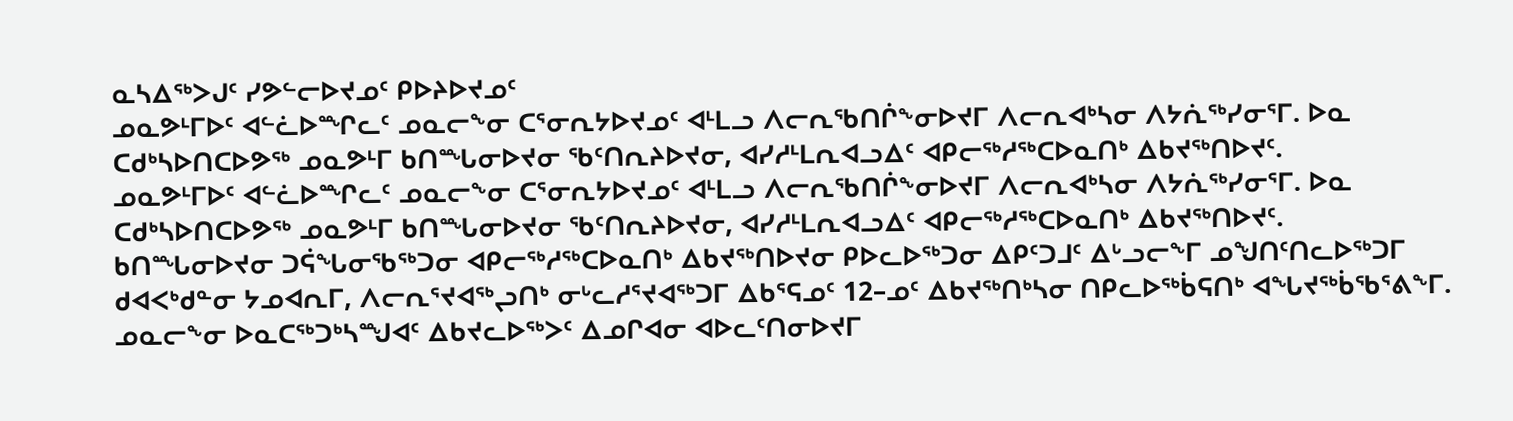ᓇᓴᐃᖅᐳᒍᑦ ᓯᕗᓪᓕᐅᔪᓄᑦ ᑭᐅᔨᐅᔪᓄᑦ
ᓄᓇᕗᒻᒥᐅᑦ ᐊᓪᓛᐅᙱᓚᑦ ᓄᓇᓕᖕᓂ ᑕᕐᓂᕆᔭᐅᔪᓄᑦ ᐊᒻᒪᓗ ᐱᓕᕆᖃᑎᒌᖕᓂᐅᔪᒥ ᐱᓕᕆᐊᒃᓴᓂ ᐱᔭᕇᖅᓯᓂᕐᒥ. ᐅᓇ ᑕᑯᒃᓴᐅᑎᑕᐅᕗᖅ ᓄᓇᕗᒻᒥ ᑲᑎᙵᓂᐅᔪᓂ ᖃᑦᑎᕆᔨᐅᔪᓂ, ᐊᓯᓱᒻᒪᕆᐊᓗᐃᑦ ᐊᑭᓕᖅᓱᖅᑕᐅᓇᑎᒃ ᐃᑲᔪᖅᑎᐅᔪᑦ.
ᓄᓇᕗᒻᒥᐅᑦ ᐊᓪᓛᐅᙱᓚᑦ ᓄᓇᓕᖕᓂ ᑕᕐᓂᕆᔭᐅᔪᓄᑦ ᐊᒻᒪᓗ ᐱᓕᕆᖃᑎᒌᖕᓂᐅᔪᒥ ᐱᓕᕆᐊᒃᓴᓂ ᐱᔭᕇᖅᓯᓂᕐᒥ. ᐅᓇ ᑕᑯᒃᓴᐅᑎᑕᐅᕗᖅ ᓄᓇᕗᒻᒥ ᑲᑎᙵᓂᐅᔪᓂ ᖃᑦᑎᕆᔨᐅᔪᓂ, ᐊᓯᓱᒻᒪᕆᐊᓗᐃᑦ ᐊᑭᓕᖅᓱᖅᑕᐅᓇᑎᒃ ᐃᑲᔪᖅᑎᐅᔪᑦ.
ᑲᑎᙵᓂᐅᔪᓂ ᑐᕌᖓᓂᖃᖅᑐᓂ ᐊᑭᓕᖅᓱᖅᑕᐅᓇᑎᒃ ᐃᑲᔪᖅᑎᐅᔪᓂ ᑭᐅᓚᐅᖅᑐᓂ ᐃᑭᑦᑐᒧᑦ ᐃᒡᓗᓕᖕᒥ ᓄᖑᑎᑦᑎᓚᐅᖅᑐᒥ ᑯᐊᐸᒃᑯᓐᓂ ᔭᓄᐊᕆᒥ, ᐱᓕᕆᕐᔪᐊᖅᖢᑎᒃ ᓂᒡᓚᓱᕐᔪᐊᖅᑐᒥ ᐃᑲᕐᕋᓄᑦ 12–ᓄᑦ ᐃᑲᔪᖅᑎᒃᓴᓂ ᑎᑭᓚᐅᖅᑳᕋᑎᒃ ᐊᖓᔪᖅᑳᖃᕐᕕᖕᒥ.
ᓄᓇᓕᖕᓂ ᐅᓇᑕᖅᑐᒃᓴᙳᐊᑦ ᐃᑲᔪᓚᐅᖅᐳᑦ ᐃᓄᒋᐊᓂ ᐊᐅᓚᑦᑎᓂᐅᔪᒥ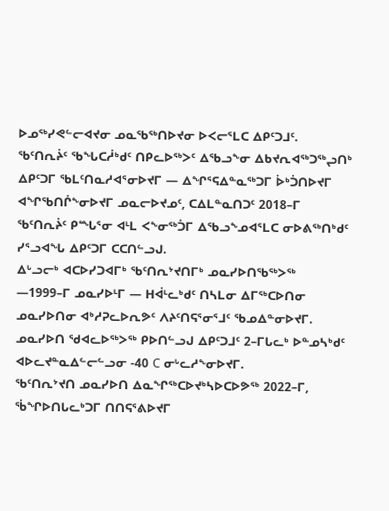ᐅᓄᖅᓯᕙᓪᓕᐊᔪᓂ ᓄᓇᖃᖅᑎᐅᔪᓂ ᐅᐸᓕᕐᒪᑕ ᐃᑭᑦᑐᒧᑦ.
ᖃᑦᑎᕆᔩᑦ ᖃᖓᑕᓲᒃᑯᑦ ᑎᑭᓚᐅᖅᐳᑦ ᐃᖃᓗᖕᓂ ᐃᑲᔪᕆᐊᖅᑐᖅᖢᑎᒃ ᐃᑭᑦᑐᒥ ᖃᒪᑦᑎᓇᓱᐊᕐᓂᐅᔪᒥ — ᐃᖏᕐᕋᐃᓐᓇᖅᑐᒥ ᐆᒃᑑᑎᐅᔪᒥ ᐊᖏᖃᑎᒌᖕᓂᐅᔪᒥ ᓄᓇᓕᐅᔪᓄᑦ, ᑕᐃᒪᓐᓇᑎᑐᑦ 2018–ᒥ ᖃᑦᑎᕆᔩᑦ ᑭᙵᕐᓂ ᐊᒻᒪ ᐸᖕᓂᖅᑑᒥ ᐃᖃᓗᖕᓄᐊᕐᒪᑕ ᓂᐅᕕᖅᑎᒃᑯᑦ ᓯᕐᓗᐊᖓ ᐃᑭᑦᑐᒥ ᑕᑕᑎᓪᓗᒍ.
ᐃᒡᓗᓕᒃ ᐊᑕᐅᓯᑐᐊᒥᒃ ᖃᑦᑎᕆᔾᔪᑎᒥᒃ ᓄᓇᓯᐅᑎᖃᖅᐳᖅ —1999–ᒥ ᓄᓇᓯᐅᒻᒥ — ᕼᐋᒻᓚᒃᑯᑦ ᑎᓴᒪᓂ ᐃᒥᖅᑕᐅᑎᓂ ᓄᓇᓯᐅᑎᓂ ᐊᒃᓱᕈᓚᐅᕆᕗᑦ ᐱᔨᑦᑎᕋᕐᓂᕐᒧᑦ ᖃᓄᐃᓐᓂᐅᔪᒥ. ᓄᓇᓯᐅᑎ ᖁᐊᓚᐅᖅᐳᖅ ᑭᐅᑎᓪᓗᒍ ᐃᑭᑦᑐᒧᑦ 2–ᒥᒐᓚᒃ ᐅᓐᓄᓴᒃᑯᑦ ᐊᐅᓚᔪᓐᓇᐃᓪᓕᓪᓗᓂ -40 C ᓂᒡᓚᓱᖕᓂᐅᔪᒥ.
ᖃᑦᑎᕆᔾᔪᑎ ᓄᓇᓯᐅᑎ ᐃᓇᖏᖅᑕᐅᔪᒃᓴᐅᑕᐅᕗᖅ 2022–ᒥ, ᖄᖏᐅᑎᒐᓚᒃᑐᒥ ᑎᑎᕋᕐᕕᐅᔪᒥ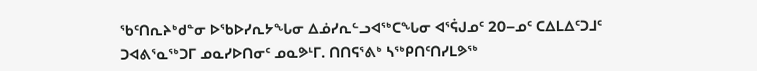ᖃᑦᑎᕆᔨᒃᑯᓐᓂ ᐅᖃᐅᓯᕆᔭᖓᓂ ᐃᓅᓯᕆᓪᓗᐊᖅᑕᖓᓂ ᐊᕐᕌᒍᓄᑦ 20–ᓄᑦ ᑕᐃᒪᐃᑦᑐᒧᑦ ᑐᐊᕕᕐᓇᖅᑐᒥ ᓄᓇᓯᐅᑎᓂᑦ ᓄᓇᕗᒻᒥ. ᑎᑎᕋᕐᕕᒃ ᓴᖅᑭᑎᑦᑎᓯᒪᕗᖅ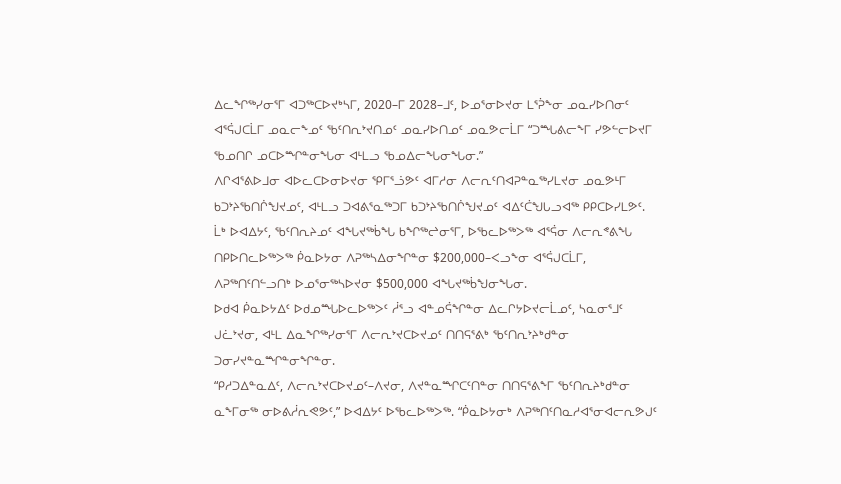ᐃᓚᖏᖅᓯᓂᕐᒥ ᐊᑐᖅᑕᐅᔪᒃᓴᒥ, 2020–ᒥ 2028–ᒧᑦ, ᐅᓄᕐᓂᐅᔪᓂ ᒪᕐᕉᖕᓂ ᓄᓇᓯᐅᑎᓂᑦ ᐊᕐᕌᒍᑕᒫᒥ ᓄᓇᓕᖕᓄᑦ ᖃᑦᑎᕆᔾᔪᑎᓄᑦ ᓄᓇᓯᐅᑎᓄᑦ ᓄᓇᕗᓕᒫᒥ “ᑐᙵᕕᓕᖕᒥ ᓯᕗᓪᓕᐅᔪᒥ ᖃᓄᑎᒋ ᓄᑕᐅᙱᓐᓂᖓᓂ ᐊᒻᒪᓗ ᖃᓄᐃᓕᖓᓂᖓᓂ.”
ᐱᒋᐊᕐᕕᐅᒧᓂ ᐊᐅᓚᑕᐅᓂᐅᔪᓂ ᕿᒥᕐᓘᕗᑦ ᐊᒥᓱᓂ ᐱᓕᕆᑦᑎᐊᕈᓐᓇᖅᓯᒪᔪᓂ ᓄᓇᕗᒻᒥ ᑲᑐᔾᔨᖃᑎᒌᖑᔪᓄᑦ, ᐊᒻᒪᓗ ᑐᐊᕕᕐᓇᖅᑐᒥ ᑲᑐᔾᔨᖃᑎᒌᖑᔪᓄᑦ ᐊᐃᑦᑖᖑᒐᓗᐊᖅ ᑭᑭᑕᐅᓯᒪᕗᑦ.
ᒫᒃ ᐅᐊᐃᔭᑦ, ᖃᑦᑎᕆᔨᓄᑦ ᐊᖓᔪᖅᑳᖓ ᑲᖏᖅᖠᓂᕐᒥ, ᐅᖃᓚᐅᖅᐳᖅ ᐊᕐᕌᓂ ᐱᓕᕆᕝᕕᖓ ᑎᑭᐅᑎᓚᐅᖅᐳᖅ ᑮᓇᐅᔭᓂ ᐱᕈᖅᓴᐃᓂᖏᓐᓂ $200,000–ᐸᓗᖕᓂ ᐊᕐᕌᒍᑕᒫᒥ, ᐱᕈᖅᑎᑦᑎᓪᓗᑎᒃ ᐅᓄᕐᓂᖅᓴᐅᔪᓂ $500,000 ᐊᖓᔪᖅᑳᖑᓂᖓᓂ.
ᐅᑯᐊ ᑮᓇᐅᔭᐃᑦ ᐅᑯᓄᙵᐅᓚᐅᖅᐳᑦ ᓲᕐᓗ ᐊᓐᓄᕌᖏᓐᓂ ᐃᓚᒋᔭᐅᔪᓕᒫᓄᑦ, ᓴᓇᓂᕐᒧᑦ ᒍᓛᔾᔪᓂ, ᐊᒻᒪ ᐃᓇᖏᖅᓯᓂᕐᒥ ᐱᓕᕆᔾᔪᑕᐅᔪᓄᑦ ᑎᑎᕋᕐᕕᒃ ᖃᑦᑎᕆᔾᔨᒃᑯᓐᓂ ᑐᓂᓯᔪᓐᓇᙱᓐᓂᖏᓐᓂ.
“ᑭᓱᑐᐃᓐᓇᐃᑦ, ᐱᓕᕆᔾᔪᑕᐅᔪᓄᑦ–ᐱᔪᓂ, ᐱᔪᓐᓇᙱᑕᑦᑎᓐᓂ ᑎᑎᕋᕐᕕᖕᒥ ᖃᑦᑎᕆᔨᒃᑯᓐᓂ ᓇᖕᒥᓂᖅ ᓂᐅᕕᓲᕆᕙᕗᑦ,” ᐅᐊᐃᔭᑦ ᐅᖃᓚᐅᖅᐳᖅ. “ᑮᓇᐅᔭᓂᒃ ᐱᕈᖅᑎᑦᑎᓇᓱᐊᕐᓂᐊᓕᕆᕗᒍᑦ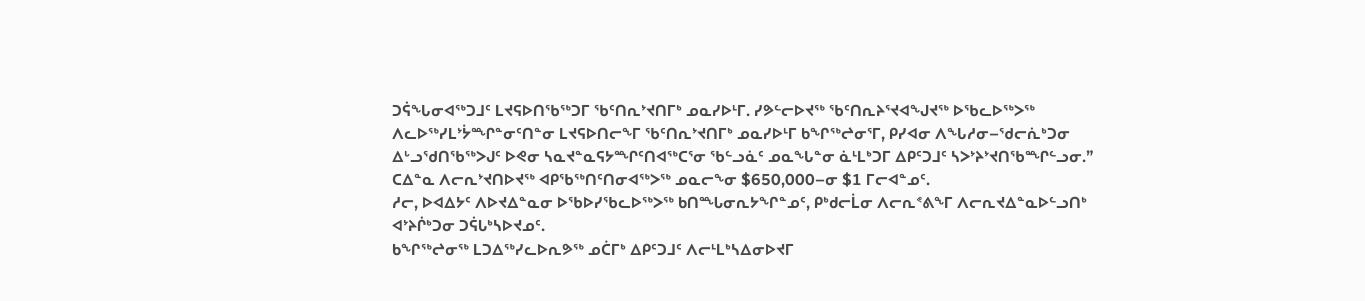ᑐᕌᖓᓂᐊᖅᑐᒧᑦ ᒪᔪᕋᐅᑎᖃᖅᑐᒥ ᖃᑦᑎᕆᔾᔪᑎᒥᒃ ᓄᓇᓯᐅᒻᒥ. ᓯᕗᓪᓕᐅᔪᖅ ᖃᑦᑎᕆᔨᕐᔪᐊᖑᔪᖅ ᐅᖃᓚᐅᖅᐳᖅ ᐱᓚᐅᖅᓯᒪᔾᔮᙱᓐᓂᑦᑎᓐᓂ ᒪᔪᕋᐅᑎᓕᖕᒥ ᖃᑦᑎᕆᔾᔪᑎᒥᒃ ᓄᓇᓯᐅᒻᒥ ᑲᖏᖅᖠᓂᕐᒥ, ᑭᓯᐊᓂ ᐱᖓᓱᓂ–ᖁᓕᕇᒃᑐᓂ ᐃᒡᓗᖁᑎᖃᖅᐳᒍᑦ ᐅᕙᓂ ᓴᓇᔪᓐᓇᕋᔭᙱᑦᑎᐊᖅᑕᕐᓂ ᖃᓪᓗᓈᑦ ᓄᓇᖓᓐᓂ ᓈᒻᒪᒃᑐᒥ ᐃᑭᑦᑐᒧᑦ ᓴᐳᔾᔨᔾᔪᑎᖃᙱᓪᓗᓂ.”
ᑕᐃᓐᓇ ᐱᓕᕆᔾᔪᑎᐅᔪᖅ ᐊᑭᖃᖅᑎᑦᑎᓂᐊᖅᐳᖅ ᓄᓇᓕᖕᓂ $650,000–ᓂ $1 ᒥᓕᐊᓐᓄᑦ.
ᓱᓕ, ᐅᐊᐃᔭᑦ ᐱᐅᔪᐃᓐᓇᓂ ᐅᖃᐅᓯᖃᓚᐅᖅᐳᖅ ᑲᑎᙵᓂᕆᔭᖏᓐᓄᑦ, ᑭᒃᑯᓕᒫᓂ ᐱᓕᕆᕝᕕᖕᒥ ᐱᓕᕆᔪᐃᓐᓇᐅᓪᓗᑎᒃ ᐊᔾᔨᒌᒃᑐᓂ ᑐᕌᒐᒃᓴᐅᔪᓄᑦ.
ᑲᖏᖅᖠᓂᖅ ᒪᑐᐃᖅᓯᓚᐅᕆᕗᖅ ᓄᑖᒥᒃ ᐃᑭᑦᑐᒧᑦ ᐱᓕᒻᒪᒃᓴᐃᓂᐅᔪᒥ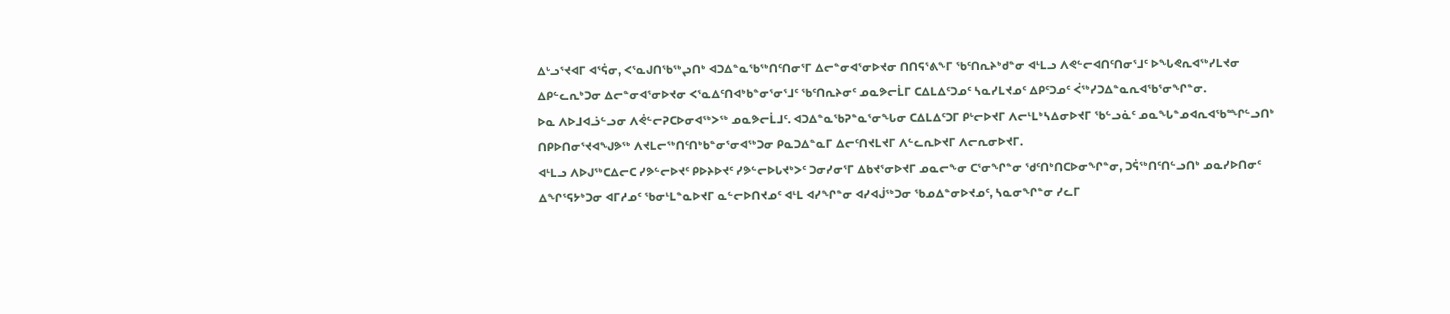ᐃᒡᓗᕐᔪᐊᒥ ᐊᕐᕌᓂ, ᐸᕐᓇᒍᑎᖃᖅᖢᑎᒃ ᐊᑐᐃᓐᓇᖃᖅᑎᑦᑎᓂᕐᒥ ᐃᓕᓐᓂᐊᕐᓂᐅᔪᓂ ᑎᑎᕋᕐᕕᖕᒥ ᖃᑦᑎᕆᔨᒃᑯᓐᓂ ᐊᒻᒪᓗ ᐱᕙᓪᓕᐊᑎᑦᑎᓂᕐᒧᑦ ᐅᖓᕙᕆᐊᖅᓯᒪᔪᓂ ᐃᑭᓪᓚᕆᒃᑐᓂ ᐃᓕᓐᓂᐊᕐᓂᐅᔪᓂ ᐸᕐᓇᐃᑦᑎᐊᒃᑲᓐᓂᕐᓂᕐᒧᑦ ᖃᑦᑎᕆᔨᓂᑦ ᓄᓇᕗᓕᒫᒥ ᑕᐃᒪᐃᑦᑐᓄᑦ ᓴᓇᓯᒪᔪᓄᑦ ᐃᑭᑦᑐᓄᑦ ᐹᖅᓯᑐᐃᓐᓇᕆᐊᖃᕐᓂᖏᓐᓂ.
ᐅᓇ ᐱᐅᒧᐊᓘᓪᓗᓂ ᐱᕚᓪᓕᕈᑕᐅᓂᐊᖅᐳᖅ ᓄᓇᕗᓕᒫᒧᑦ. ᐊᑐᐃᓐᓇᖃᕈᓐᓇᕐᓂᖓᓂ ᑕᐃᒪᐃᑦᑐᒥ ᑭᒡᓕᐅᔪᒥ ᐱᓕᒻᒪᒃᓴᐃᓂᐅᔪᒥ ᖃᓪᓗᓈᑦ ᓄᓇᖓᓐᓄᐊᕆᐊᖃᙱᓪᓗᑎᒃ ᑎᑭᐅᑎᓂᕐᔪᐊᖑᕗᖅ ᐱᔪᒪᓕᖅᑎᑦᑎᒃᑲᓐᓂᕐᓂᐊᖅᑐᓂ ᑭᓇᑐᐃᓐᓇᒥ ᐃᓕᑦᑎᔪᒪᔪᒥ ᐱᓪᓚᕆᐅᔪᒥ ᐱᓕᕆᓂᐅᔪᒥ.
ᐊᒻᒪᓗ ᐱᐅᒍᖅᑕᐃᓕᑕ ᓯᕗᓪᓕᐅᔪᑦ ᑭᐅᔨᐅᔪᑦ ᓯᕗᓪᓕᐅᒐᔪᒃᐳᑦ ᑐᓂᓯᓂᕐᒥ ᐃᑲᔪᕐᓂᐅᔪᒥ ᓄᓇᓕᖕᓂ ᑕᕐᓂᖏᓐᓂ ᖁᑦᑎᒃᑎᑕᐅᓂᖏᓐᓂ, ᑐᕌᖅᑎᑦᑎᓪᓗᑎᒃ ᓄᓇᓯᐅᑎᓂᑦ ᐃᖏᕐᕋᔭᒃᑐᓂ ᐊᒥᓱᓄᑦ ᖃᓂᒻᒪᓐᓇᐅᔪᒥ ᓇᓪᓕᐅᑎᔪᓄᑦ ᐊᒻᒪ ᐊᓯᖏᓐᓂ ᐊᓯᐊᒎᖅᑐᓂ ᖃᓄᐃᓐᓂᐅᔪᓄᑦ, ᓴᓇᓂᖏᓐᓂ ᓯᓚᒥ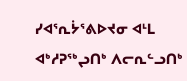ᓯᐊᕐᕆᔮᕐᕕᐅᔪᓂ ᐊᒻᒪ ᐊᒃᓱᕈᖅᖢᑎᒃ ᐱᓕᕆᓪᓗᑎᒃ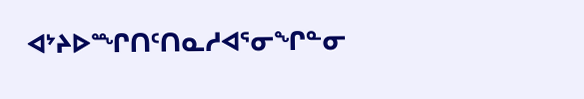ᐊᔾᔨᐅᙱᑎᑦᑎᓇᓱᐊᕐᓂᖏᓐᓂ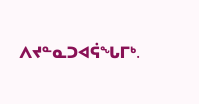ᐱᔪᓐᓇᑐᐊᕌᖓᒥᒃ.